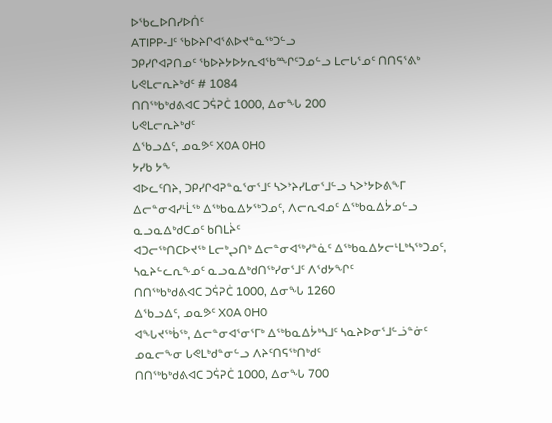ᐅᖃᓚᐅᑎᓯᐅᑏᑦ
ATIPP-ᒧᑦ ᖃᐅᔨᒋᐊᕐᕕᐅᔪᓐᓇᖅᑐᓪᓗ
ᑐᑭᓯᒋᐊᕈᑎᓄᑦ ᖃᐅᔨᔭᐅᔭᕆᐊᖃᙱᑦᑐᓄᓪᓗ ᒪᓕᒐᕐᓄᑦ ᑎᑎᕋᕐᕕᒃ
ᒐᕙᒪᓕᕆᔨᒃᑯᑦ # 1084
ᑎᑎᖅᑲᒃᑯᕕᐊᑕ ᑐᕌᕈᑖ 1000, ᐃᓂᖓ 200
ᒐᕙᒪᓕᕆᔨᒃᑯᑦ
ᐃᖃᓗᐃᑦ, ᓄᓇᕗᑦ X0A 0H0
ᔭᓯᑲ ᔭᖕ
ᐊᐅᓚᑦᑎᔨ, ᑐᑭᓯᒋᐊᕈᓐᓇᕐᓂᕐᒧᑦ ᓴᐳᔾᔨᓯᒪᓂᕐᒧᓪᓗ ᓴᐳᔾᔭᐅᕕᖕᒥ
ᐃᓕᓐᓂᐊᓯᒻᒫᖅ ᐃᖅᑲᓇᐃᔭᖅᑐᓄᑦ, ᐱᓕᕆᐊᓄᑦ ᐃᖅᑲᓇᐃᔮᓄᓪᓗ ᓇᓗᓇᐃᒃᑯᑕᓄᑦ ᑲᑎᒪᔩᑦ
ᐊᑐᓕᖅᑎᑕᐅᔪᖅ ᒪᓕᒃᖢᑎᒃ ᐃᓕᓐᓂᐊᖅᓯᓐᓈᑦ ᐃᖅᑲᓇᐃᔭᓕᒻᒪᒃᓴᖅᑐᓄᑦ, ᓴᓇᔨᓪᓚᕆᖕᓄᑦ ᓇᓗᓇᐃᒃᑯᑎᖅᓯᓂᕐᒧᑦ ᐱᖁᔭᖏᑦ
ᑎᑎᖅᑲᒃᑯᕕᐊᑕ ᑐᕌᕈᑖ 1000, ᐃᓂᖓ 1260
ᐃᖃᓗᐃᑦ, ᓄᓇᕗᑦ X0A 0H0
ᐊᖓᔪᖅᑳᖅ, ᐃᓕᓐᓂᐊᕐᓂᕐᒥᒃ ᐃᖅᑲᓇᐃᔮᒃᓴᒧᑦ ᓴᓇᔨᐅᓂᕐᒧᓪᓘᓐᓃᑦ
ᓄᓇᓕᖕᓂ ᒐᕙᒪᒃᑯᓐᓂᓪᓗ ᐱᔨᑦᑎᕋᖅᑎᒃᑯᑦ
ᑎᑎᖅᑲᒃᑯᕕᐊᑕ ᑐᕌᕈᑖ 1000, ᐃᓂᖓ 700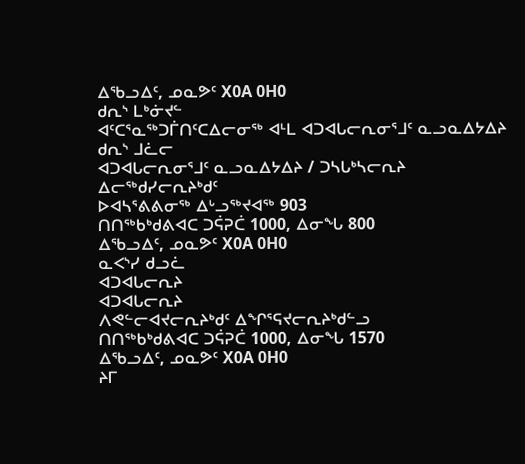ᐃᖃᓗᐃᑦ, ᓄᓇᕗᑦ X0A 0H0
ᑯᕆᔅ ᒪᒃᓃᔪᓪ
ᐊᑦᑕᕐᓇᖅᑐᒦᑎᑦᑕᐃᓕᓂᖅ ᐊᒻᒪ ᐊᑐᐊᒐᓕᕆᓂᕐᒧᑦ ᓇᓗᓇᐃᔭᐃᔨ
ᑯᕆᔅ ᒧᓛᓕ
ᐊᑐᐊᒐᓕᕆᓂᕐᒧᑦ ᓇᓗᓇᐃᔭᐃᔨ / ᑐᓴᒐᒃᓴᓕᕆᔨ
ᐃᓕᖅᑯᓯᓕᕆᔨᒃᑯᑦ
ᐅᐊᓴᕐᕕᕕᓂᖅ ᐃᒡᓗᖅᔪᐊᖅ 903
ᑎᑎᖅᑲᒃᑯᕕᐊᑕ ᑐᕌᕈᑖ 1000, ᐃᓂᖓ 800
ᐃᖃᓗᐃᑦ, ᓄᓇᕗᑦ X0A 0H0
ᓇᐸᔅᓯ ᑯᓗᓛ
ᐊᑐᐊᒐᓕᕆᔨ
ᐊᑐᐊᒐᓕᕆᔨ
ᐱᕙᓪᓕᐊᔪᓕᕆᔨᒃᑯᑦ ᐃᖏᕐᕋᔪᓕᕆᔨᒃᑯᓪᓗ
ᑎᑎᖅᑲᒃᑯᕕᐊᑕ ᑐᕌᕈᑖ 1000, ᐃᓂᖓ 1570
ᐃᖃᓗᐃᑦ, ᓄᓇᕗᑦ X0A 0H0
ᔨᒥ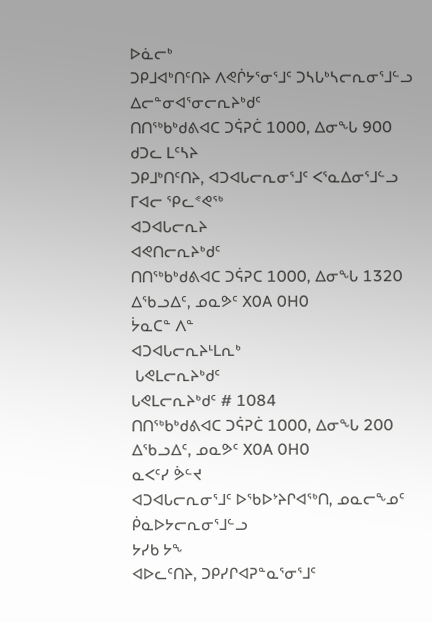ᐅᓈᓕᒃ
ᑐᑭᒧᐊᒃᑎᑦᑎᔨ ᐱᕙᒌᔭᕐᓂᕐᒧᑦ ᑐᓴᒐᒃᓴᓕᕆᓂᕐᒧᓪᓗ
ᐃᓕᓐᓂᐊᕐᓂᓕᕆᔨᒃᑯᑦ
ᑎᑎᖅᑲᒃᑯᕕᐊᑕ ᑐᕌᕈᑖ 1000, ᐃᓂᖓ 900
ᑯᑐᓚ ᒪᑦᓴᔨ
ᑐᑭᒧᒃᑎᑦᑎᔨ, ᐊᑐᐊᒐᓕᕆᓂᕐᒧᑦ ᐸᕐᓇᐃᓂᕐᒧᓪᓗ
ᒥᐊᓕ ᕿᓚᕝᕙᖅ
ᐊᑐᐊᒐᓕᕆᔨ
ᐊᕙᑎᓕᕆᔨᒃᑯᑦ
ᑎᑎᖅᑲᒃᑯᕕᐊᑕ ᑐᕌᕈᑕ 1000, ᐃᓂᖓ 1320
ᐃᖃᓗᐃᑦ, ᓄᓇᕗᑦ X0A 0H0
ᔮᓇᑕᓐ ᐱᓐ
ᐊᑐᐊᒐᓕᕆᔨᒻᒪᕆᒃ
 ᒐᕙᒪᓕᕆᔨᒃᑯᑦ
ᒐᕙᒪᓕᕆᔨᒃᑯᑦ # 1084
ᑎᑎᖅᑲᒃᑯᕕᐊᑕ ᑐᕌᕈᑖ 1000, ᐃᓂᖓ 200
ᐃᖃᓗᐃᑦ, ᓄᓇᕗᑦ X0A 0H0
ᓇᐸᑦᓯ ᕘᓪᔪ
ᐊᑐᐊᒐᓕᕆᓂᕐᒧᑦ ᐅᖃᐅᔾᔨᒋᐊᖅᑎ, ᓄᓇᓕᖕᓄᑦ ᑮᓇᐅᔭᓕᕆᓂᕐᒧᓪᓗ
ᔭᓯᑲ ᔭᖕ
ᐊᐅᓚᑦᑎᔨ, ᑐᑭᓯᒋᐊᕈᓐᓇᕐᓂᕐᒧᑦ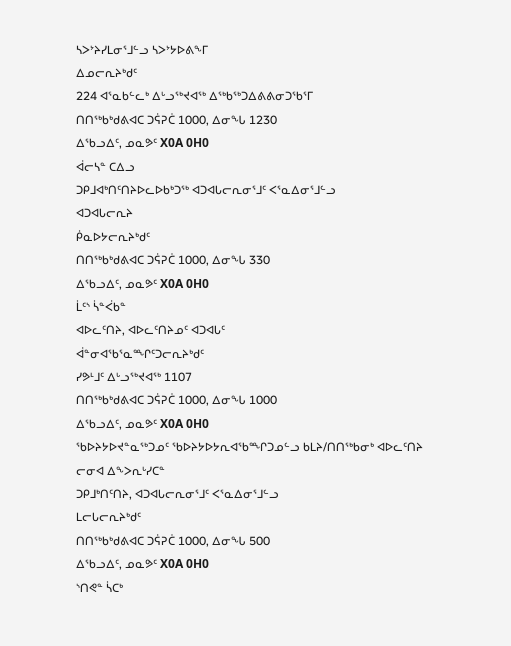ᓴᐳᔾᔨᓯᒪᓂᕐᒧᓪᓗ ᓴᐳᔾᔭᐅᕕᖕᒥ
ᐃᓄᓕᕆᔨᒃᑯᑦ
224 ᐊᕐᓇᑲᓪᓚᒃ ᐃᒡᓗᖅᔪᐊᖅ ᐃᖅᑲᖅᑐᐃᕕᕕᓂᑐᖃᕐᒥ
ᑎᑎᖅᑲᒃᑯᕕᐊᑕ ᑐᕌᕈᑖ 1000, ᐃᓂᖓ 1230
ᐃᖃᓗᐃᑦ, ᓄᓇᕗᑦ X0A 0H0
ᐋᓕᓴᓐ ᑕᐃᓗ
ᑐᑭᒧᐊᒃᑎᑦᑎᔨᐅᓚᐅᑲᒃᑐᖅ ᐊᑐᐊᒐᓕᕆᓂᕐᒧᑦ ᐸᕐᓇᐃᓂᕐᒧᓪᓗ
ᐊᑐᐊᒐᓕᕆᔨ
ᑮᓇᐅᔭᓕᕆᔨᒃᑯᑦ
ᑎᑎᖅᑲᒃᑯᕕᐊᑕ ᑐᕌᕈᑖ 1000, ᐃᓂᖓ 330
ᐃᖃᓗᐃᑦ, ᓄᓇᕗᑦ X0A 0H0
ᒫᑦᔅ ᓵᓐᐹᑲᓐ
ᐊᐅᓚᑦᑎᔨ, ᐊᐅᓚᑦᑎᔨᓄᑦ ᐊᑐᐊᒐᑦ
ᐋᓐᓂᐊᖃᕐᓇᙱᑦᑐᓕᕆᔨᒃᑯᑦ
ᓯᕗᒻᒧᑦ ᐃᒡᓗᖅᔪᐊᖅ 1107
ᑎᑎᖅᑲᒃᑯᕕᐊᑕ ᑐᕌᕈᑖ 1000, ᐃᓂᖓ 1000
ᐃᖃᓗᐃᑦ, ᓄᓇᕗᑦ X0A 0H0
ᖃᐅᔨᔭᐅᔪᓐᓇᖅᑐᓄᑦ ᖃᐅᔨᔭᐅᔭᕆᐊᖃᙱᑐᓄᓪᓗ ᑲᒪᔨ/ᑎᑎᖅᑲᓂᒃ ᐊᐅᓚᑦᑎᔨ
ᓕᓂᐊ ᐃᖕᐳᕆᒡᓯᑕᓐ
ᑐᑭᒧᒃᑎᑦᑎᔨ, ᐊᑐᐊᒐᓕᕆᓂᕐᒧᑦ ᐸᕐᓇᐃᓂᕐᒧᓪᓗ
ᒪᓕᒐᓕᕆᔨᒃᑯᑦ
ᑎᑎᖅᑲᒃᑯᕕᐊᑕ ᑐᕌᕈᑖ 1000, ᐃᓂᖓ 500
ᐃᖃᓗᐃᑦ, ᓄᓇᕗᑦ X0A 0H0
ᔅᑎᕙᓐ ᓵᑕᒃ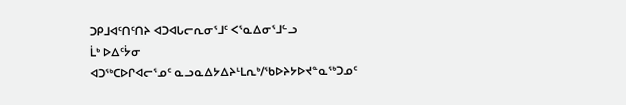ᑐᑭᒧᐊᑦᑎᑦᑎᔨ ᐊᑐᐊᒐᓕᕆᓂᕐᒧᑦ ᐸᕐᓇᐃᓂᕐᒧᓪᓗ
ᒫᒃ ᐅᐃᑦᔮᓂ
ᐊᑐᖅᑕᐅᒋᐊᓕᕐᓄᑦ ᓇᓗᓇᐃᔭᐃᔨᒻᒪᕆᒃ/ᖃᐅᔨᔭᐅᔪᓐᓇᖅᑐᓄᑦ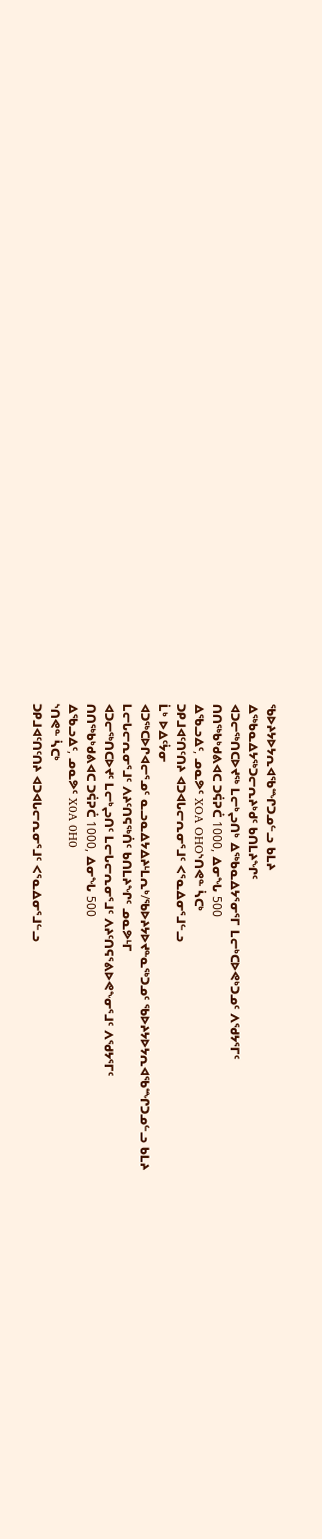ᖃᐅᔨᔭᐅᔭᕆᐊᖃᙱᑐᓄᓪᓗ ᑲᒪᔨ
ᐃᖅᑲᓇᐃᔭᖅᑐᓕᕆᔨᒃᑯᑦ ᑲᑎᒪᔨᖏᑦ
ᐊᑐᓕᖅᑎᑕᐅᔪᖅ ᒪᓕᒃᖢᑎᒃ ᐃᖅᑲᓇᐃᔭᕐᓂᕐᒥ ᒪᓕᒃᑕᐅᕙᒃᑐᓄᑦ ᐱᖁᔭᕐᒥᑦ
ᑎᑎᖅᑲᒃᑯᕕᐊᑕ ᑐᕌᕈᑖ 1000, ᐃᓂᖓ 500
ᐃᖃᓗᐃᑦ, ᓄᓇᕗᑦ XOA OHOᔅᑎᕙᓐ ᓵᑕᒃ
ᑐᑭᒧᐊᑦᑎᑦᑎᔨ ᐊᑐᐊᒐᓕᕆᓂᕐᒧᑦ ᐸᕐᓇᐃᓂᕐᒧᓪᓗ
ᒫᒃ ᐅᐃᑦᔮᓂ
ᐊᑐᖅᑕᐅᒋᐊᓕᕐᓄᑦ ᓇᓗᓇᐃᔭᐃᔨᒻᒪᕆᒃ/ᖃᐅᔨᔭᐅᔪᓐᓇᖅᑐᓄᑦ ᖃᐅᔨᔭᐅᔭᕆᐊᖃᙱᑐᓄᓪᓗ ᑲᒪᔨ
ᒪᓕᒐᓕᕆᓂᕐᒧᑦ ᐱᔨᑦᑎᕋᖅᑏᑦ ᑲᑎᒪᔨᖏᑦ ᓄᓇᕗᒻᒥ
ᐊᑐᓕᖅᑎᑕᐅᔪᑦ ᒪᓕᒃᖢᑎᑦ ᒪᓕᒐᓕᕆᓂᕐᒧᑦ ᐱᔨᑦᑎᕋᕐᕕᐅᕙᖕᓂᕐᒧᑦ ᐱᖁᔭᕐᒥᑦ
ᑎᑎᖅᑲᒃᑯᕕᐊᑕ ᑐᕌᕈᑖ 1000, ᐃᓂᖓ 500
ᐃᖃᓗᐃᑦ, ᓄᓇᕗᑦ X0A 0H0
ᔅᑎᕙᓐ ᓵᑕᒃ
ᑐᑭᒧᐊᑦᑎᑦᑎᔨ ᐊᑐᐊᒐᓕᕆᓂᕐᒧᑦ ᐸᕐᓇᐃᓂᕐᒧᓪᓗ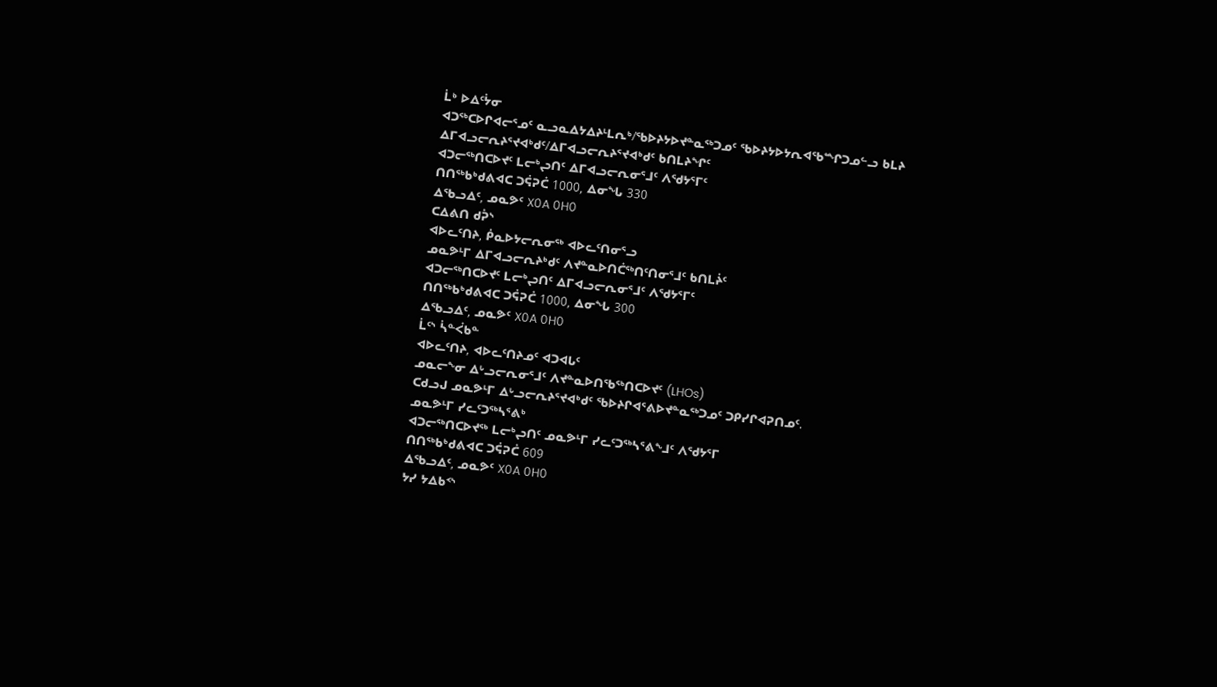ᒫᒃ ᐅᐃᑦᔮᓂ
ᐊᑐᖅᑕᐅᒋᐊᓕᕐᓄᑦ ᓇᓗᓇᐃᔭᐃᔨᒻᒪᕆᒃ/ᖃᐅᔨᔭᐅᔪᓐᓇᖅᑐᓄᑦ ᖃᐅᔨᔭᐅᔭᕆᐊᖃᙱᑐᓄᓪᓗ ᑲᒪᔨ
ᐃᒥᐊᓗᓕᕆᔨᕐᔪᐊᒃᑯᑦ/ᐃᒥᐊᓗᓕᕆᔨᕐᔪᐊᒃᑯᑦ ᑲᑎᒪᔨᖏᑦ
ᐊᑐᓕᖅᑎᑕᐅᔪᑦ ᒪᓕᒃᖢᑎᑦ ᐃᒥᐊᓗᓕᕆᓂᕐᒧᑦ ᐱᖁᔭᕐᒥᑦ
ᑎᑎᖅᑲᒃᑯᕕᐊᑕ ᑐᕌᕈᑖ 1000, ᐃᓂᖓ 330
ᐃᖃᓗᐃᑦ, ᓄᓇᕗᑦ X0A 0H0
ᑕᐃᕕᑎ ᑯᕉᔅ
ᐊᐅᓚᑦᑎᔨ, ᑮᓇᐅᔭᓕᕆᓂᖅ ᐊᐅᓚᑦᑎᓂᕐᓗ
ᓄᓇᕗᒻᒥ ᐃᒥᐊᓗᓕᕆᔨᒃᑯᑦ ᐱᔪᓐᓇᐅᑎᑖᖅᑎᑦᑎᓂᕐᒧᑦ ᑲᑎᒪᔩᑦ
ᐊᑐᓕᖅᑎᑕᐅᔪᑦ ᒪᓕᒃᖢᑎᑦ ᐃᒥᐊᓗᓕᕆᓂᕐᒧᑦ ᐱᖁᔭᕐᒥᑦ
ᑎᑎᖅᑲᒃᑯᕕᐊᑕ ᑐᕌᕈᑖ 1000, ᐃᓂᖓ 300
ᐃᖃᓗᐃᑦ, ᓄᓇᕗᑦ X0A 0H0
ᒫᑦᔅ ᓵᓐᐹᑲᓐ
ᐊᐅᓚᑦᑎᔨ, ᐊᐅᓚᑦᑎᔨᓄᑦ ᐊᑐᐊᒐᑦ
ᓄᓇᓕᖕᓂ ᐃᒡᓗᓕᕆᓂᕐᒧᑦ ᐱᔪᓐᓇᐅᑎᖃᖅᑎᑕᐅᔪᑦ (LHOs)
ᑕᑯᓗᒍ ᓄᓇᕗᒻᒥ ᐃᒡᓗᓕᕆᔨᕐᔪᐊᒃᑯᑦ ᖃᐅᔨᒋᐊᕐᕕᐅᔪᓐᓇᖅᑐᓄᑦ ᑐᑭᓯᒋᐊᕈᑎᓄᑦ.
ᓄᓇᕗᒻᒥ ᓯᓚᑦᑐᖅᓴᕐᕕᒃ
ᐊᑐᓕᖅᑎᑕᐅᔪᖅ ᒪᓕᒃᖢᑎᑦ ᓄᓇᕗᒻᒥ ᓯᓚᑦᑐᖅᓴᕐᕕᖕᒧᑦ ᐱᖁᔭᕐᒥ
ᑎᑎᖅᑲᒃᑯᕕᐊᑕ ᑐᕌᕈᑖ 609
ᐃᖃᓗᐃᑦ, ᓄᓇᕗᑦ X0A 0H0
ᔭᓯ ᔭᐃᑲᑉᔅ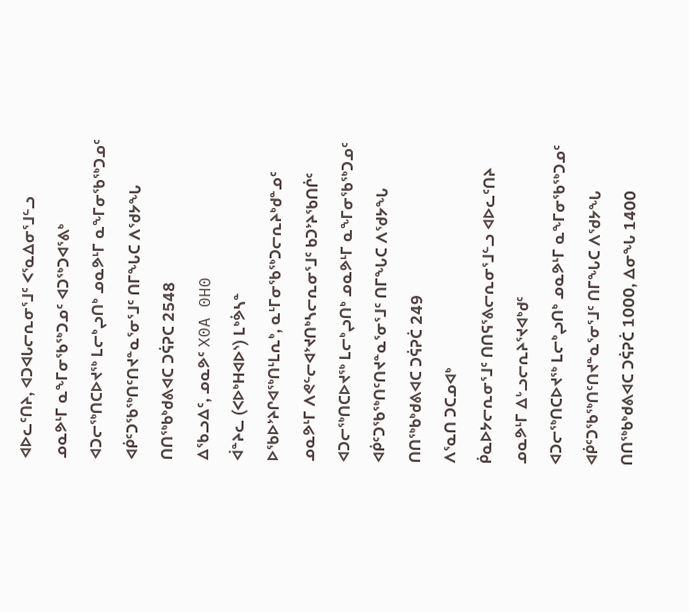ᐊᐅᓚᑦᑎᔨ, ᐊᑐᐊᒐᓕᕆᓂᕐᒧᑦ ᐸᕐᓇᐃᓂᕐᒧᓪᓗ
ᓄᓇᕗᒻᒥ ᓇᖕᒥᓂᖃᖅᑐᓄᑦ ᐊᑐᖅᑐᐊᕐᕕᒃ
ᐊᑐᓕᖅᑎᑕᐅᔪᖅ ᒪᓕᒃᖢᑎᒃ ᓄᓇᕗᒻᒥ ᓇᖕᒥᓂᖃᖅᑐᓄᑦ ᐊᑮᑦᑐᖃᖅᑎᑦᑎᔪᓐᓇᕐᓂᕐᒧᑦ ᑎᒥᖓᑕ ᐱᖁᔭᖓ
ᑎᑎᖅᑲᒃᑯᕕᐊᑕ ᑐᕌᕈᑕ 2548
ᐃᖃᓗᐃᑦ, ᓄᓇᕗᑦ X0A 0H0
ᐋᓐᔨᓚ (ᐸᐅᒃᕼᐊᐅᔅ) ᒪᒃᕘᓴᓐ
ᐅᖃᐅᔾᔨᒋᐊᖅᑎᒻᒪᕆᒃ, ᓇᒻᒥᓂᖃᖅᑐᓕᕆᔨᒃᑯᓐᓄᑦ
ᓄᓇᕗᒻᒥ ᐱᕙᓪᓕᐊᔾᔪᑎᒃᓴᓕᕆᓂᕐᒧᑦ ᑲᑐᔾᔨᖃᑎᒌᑦ
ᐊᑐᓕᖅᑎᑕᐅᔪᖅ ᒪᓕᒃᖢᑎᒃ ᓄᓇᕗᒻᒥ ᓇᖕᒥᓂᖃᖅᑐᓄᑦ ᐊᑮᑦᑐᖃᖅᑎᑦᑎᔪᓐᓇᕐᓂᕐᒧᑦ ᑎᒥᖓᑕ ᐱᖁᔭᖓ
ᑎᑎᖅᑲᒃᑯᕕᐊᑕ ᑐᕌᕈᑖ 249
ᐱᕐᓇᑎ ᑐᑕᓄᐊᒃ
ᑮᓇᐅᔭᓕᕆᓂᕐᒧᑦ ᑎᑎᕋᕐᕕᓕᕆᓂᕐᒧᓪᓗ ᐊᐅᓚᑦᑎᔨ
ᓄᓇᕗᒻᒥ ᐃᒡᓗᓕᕆᔨᕐᔪᐊᒃᑯᑦ
ᐊᑐᓕᖅᑎᑕᐅᔪᖅ ᒪᓕᒃᖢᑎᒃ ᓄᓇᕗᒻᒥ ᓇᖕᒥᓂᖃᖅᑐᓄᑦ ᐊᑮᑦᑐᖃᖅᑎᑦᑎᔪᓐᓇᕐᓂᕐᒧᑦ ᑎᒥᖓᑕ ᐱᖁᔭᖓ
ᑎᑎᖅᑲᒃᑯᕕᐊᑕ ᑐᕌᕈᑖ 1000, ᐃᓂᖓ 1400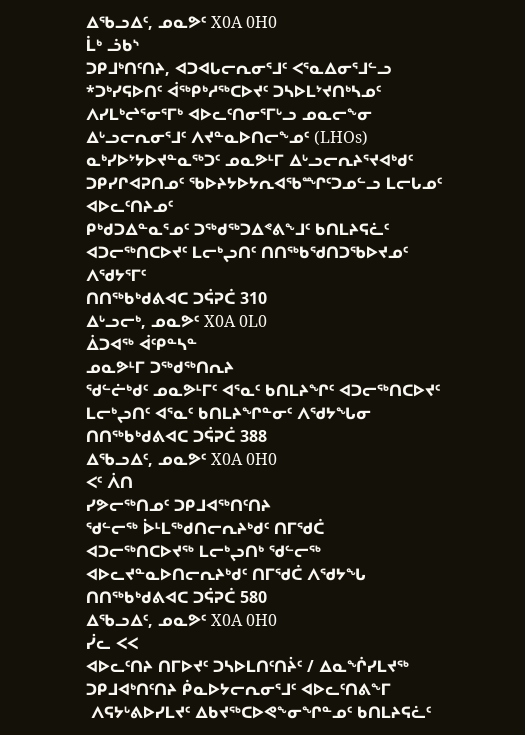ᐃᖃᓗᐃᑦ, ᓄᓇᕗᑦ X0A 0H0
ᒫᒃ ᓘᑲᔅ
ᑐᑭᒧᒃᑎᑦᑎᔨ, ᐊᑐᐊᒐᓕᕆᓂᕐᒧᑦ ᐸᕐᓇᐃᓂᕐᒧᓪᓗ
*ᑐᒃᓯᕋᐅᑎᑦ ᐋᖅᑭᒃᓱᖅᑕᐅᔪᑦ ᑐᓴᐅᒪᔾᔪᑎᒃᓴᓄᑦ ᐱᓯᒪᒃᖠᕐᓂᕐᒥᒃ ᐊᐅᓚᑦᑎᓂᕐᒥᒡᓗ ᓄᓇᓕᖕᓂ ᐃᒡᓗᓕᕆᓂᕐᒧᑦ ᐱᔪᓐᓇᐅᑎᓕᖕᓄᑦ (LHOs) ᓇᒃᓯᐅᔾᔭᐅᔪᓐᓇᖅᑐᑦ ᓄᓇᕗᒻᒥ ᐃᒡᓗᓕᕆᔨᕐᔪᐊᒃᑯᑦ ᑐᑭᓯᒋᐊᕈᑎᓄᑦ ᖃᐅᔨᔭᐅᔭᕆᐊᖃᙱᑦᑐᓄᓪᓗ ᒪᓕᒐᓄᑦ ᐊᐅᓚᑦᑎᔨᓄᑦ
ᑭᒃᑯᑐᐃᓐᓇᕐᓄᑦ ᑐᖅᑯᖅᑐᐃᕝᕕᖕᒧᑦ ᑲᑎᒪᔨᕋᓛᑦ
ᐊᑐᓕᖅᑎᑕᐅᔪᑦ ᒪᓕᒃᖢᑎᑦ ᑎᑎᖅᑲᖁᑎᑐᖃᐅᔪᓄᑦ ᐱᖁᔭᕐᒥᑦ
ᑎᑎᖅᑲᒃᑯᕕᐊᑕ ᑐᕌᕈᑖ 310
ᐃᒡᓗᓕᒃ, ᓄᓇᕗᑦ X0A 0L0
ᐄᑐᐊᖅ ᐋᑦᑭᓐᓴᓐ
ᓄᓇᕗᒻᒥ ᑐᖅᑯᖅᑎᕆᔨ
ᖁᓪᓖᒃᑯᑦ ᓄᓇᕗᒻᒥᑦ ᐊᕐᓇᑦ ᑲᑎᒪᔨᖏᑦ ᐊᑐᓕᖅᑎᑕᐅᔪᑦ ᒪᓕᒃᖢᑎᑦ ᐊᕐᓇᑦ ᑲᑎᒪᔨᖏᓐᓂᑦ ᐱᖁᔭᖓᓂ
ᑎᑎᖅᑲᒃᑯᕕᐊᑕ ᑐᕌᕈᑖ 388
ᐃᖃᓗᐃᑦ, ᓄᓇᕗᑦ X0A 0H0
ᐸᑦ ᐲᑎ
ᓯᕗᓕᖅᑎᓄᑦ ᑐᑭᒧᐊᖅᑎᑦᑎᔨ
ᖁᓪᓕᖅ ᐆᒻᒪᖅᑯᑎᓕᕆᔨᒃᑯᑦ ᑎᒥᖁᑖ
ᐊᑐᓕᖅᑎᑕᐅᔪᖅ ᒪᓕᒃᖢᑎᒃ ᖁᓪᓕᖅ ᐊᐅᓚᔪᓐᓇᐅᑎᓕᕆᔨᒃᑯᑦ ᑎᒥᖁᑖ ᐱᖁᔭᖓ
ᑎᑎᖅᑲᒃᑯᕕᐊᑕ ᑐᕌᕈᑖ 580
ᐃᖃᓗᐃᑦ, ᓄᓇᕗᑦ X0A 0H0
ᓰᓚ ᐸᐸ
ᐊᐅᓚᑦᑎᔨ ᑎᒥᐅᔪᑦ ᑐᓴᐅᒪᑎᑦᑎᔩᑦ / ᐃᓇᖐᓯᒪᔪᖅ ᑐᑭᒧᐊᒃᑎᑦᑎᔨ ᑮᓇᐅᔭᓕᕆᓂᕐᒧᑦ ᐊᐅᓚᑦᑎᕕᖕᒥ
 ᐱᕋᔭᒡᕕᐅᓯᒪᔪᑦ ᐃᑲᔪᖅᑕᐅᕙᖕᓂᖏᓐᓄᑦ ᑲᑎᒪᔨᕋᓛᑦ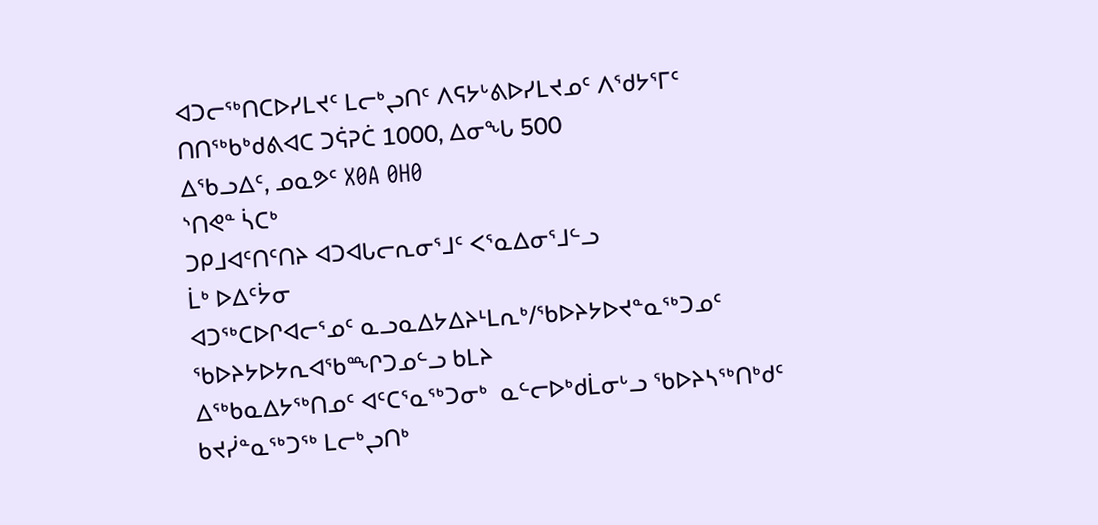ᐊᑐᓕᖅᑎᑕᐅᓯᒪᔪᑦ ᒪᓕᒃᖢᑎᑦ ᐱᕋᔭᒡᕕᐅᓯᒪᔪᓄᑦ ᐱᖁᔭᕐᒥᑦ
ᑎᑎᖅᑲᒃᑯᕕᐊᑕ ᑐᕌᕈᑖ 1000, ᐃᓂᖓ 500
ᐃᖃᓗᐃᑦ, ᓄᓇᕗᑦ X0A 0H0
ᔅᑎᕙᓐ ᓵᑕᒃ
ᑐᑭᒧᐊᑦᑎᑦᑎᔨ ᐊᑐᐊᒐᓕᕆᓂᕐᒧᑦ ᐸᕐᓇᐃᓂᕐᒧᓪᓗ
ᒫᒃ ᐅᐃᑦᔮᓂ
ᐊᑐᖅᑕᐅᒋᐊᓕᕐᓄᑦ ᓇᓗᓇᐃᔭᐃᔨᒻᒪᕆᒃ/ᖃᐅᔨᔭᐅᔪᓐᓇᖅᑐᓄᑦ ᖃᐅᔨᔭᐅᔭᕆᐊᖃᙱᑐᓄᓪᓗ ᑲᒪᔨ
ᐃᖅᑲᓇᐃᔭᖅᑎᓄᑦ ᐊᑦᑕᕐᓇᖅᑐᓂᒃ  ᓇᓪᓕᐅᒃᑯᒫᓂᒡᓗ ᖃᐅᔨᓴᖅᑎᒃᑯᑦ
ᑲᔪᓰᓐᓇᖅᑐᖅ ᒪᓕᒃᖢᑎᒃ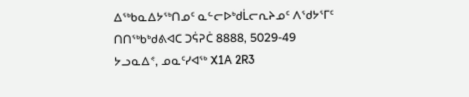ᐃᖅᑲᓇᐃᔭᖅᑎᓄᑦ ᓇᓪᓕᐅᒃᑯᒫᓕᕆᔨᓄᑦ ᐱᖁᔭᕐᒥᑦ
ᑎᑎᖅᑲᒃᑯᕕᐊᑕ ᑐᕌᕈᑖ 8888, 5029-49
ᔭᓗᓇᐃᕝ, ᓄᓇᑦᓯᐊᖅ X1A 2R3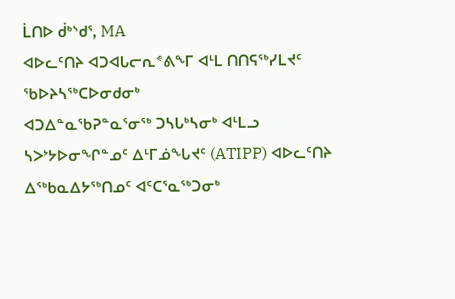ᒫᑎᐅ ᑰᒃᔅᑯᕐ, MA
ᐊᐅᓚᑦᑎᔨ ᐊᑐᐊᒐᓕᕆᕝᕕᖕᒥ ᐊᒻᒪ ᑎᑎᕋᖅᓯᒪᔪᑦ ᖃᐅᔨᓴᖅᑕᐅᓂᑯᓂᒃ
ᐊᑐᐃᓐᓇᖃᕈᓐᓇᕐᓂᖅ ᑐᓴᒐᒃᓴᓂᒃ ᐊᒻᒪᓗ ᓴᐳᔾᔭᐅᓂᖏᓐᓄᑦ ᐃᒻᒥᓅᖓᔪᑦ (ATIPP) ᐊᐅᓚᑦᑎᔨ
ᐃᖅᑲᓇᐃᔭᖅᑎᓄᑦ ᐊᑦᑕᕐᓇᖅᑐᓂᒃ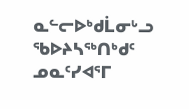ᓇᓪᓕᐅᒃᑯᒫᓂᒡᓗ ᖃᐅᔨᓴᖅᑎᒃᑯᑦ
ᓄᓇᑦᓯᐊᕐᒥ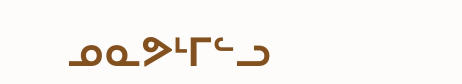ᓄᓇᕗᒻᒥᓪᓗ